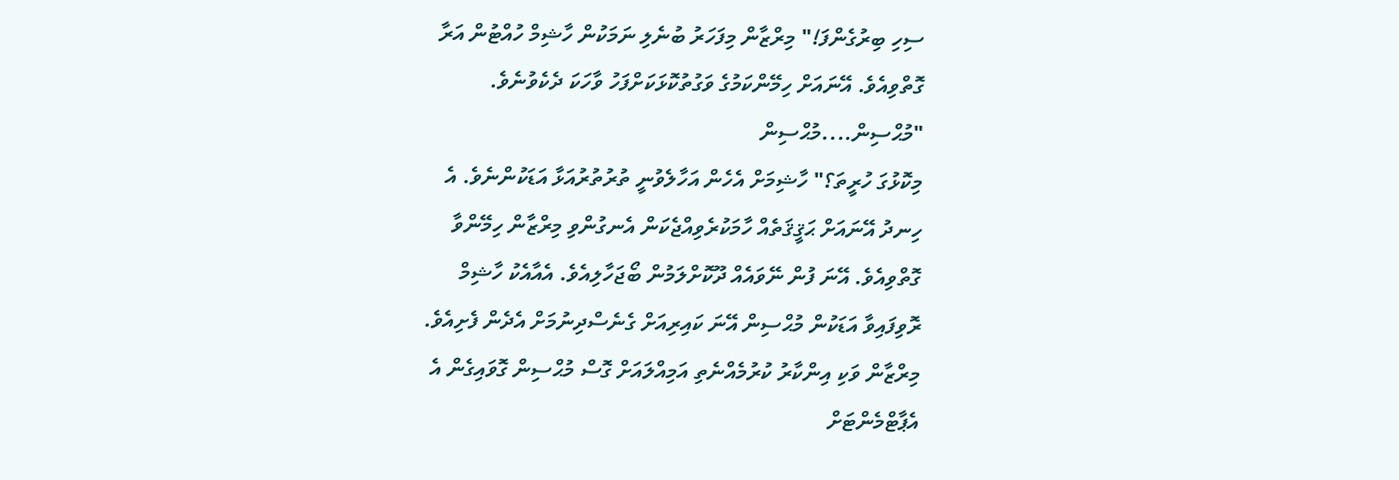ސިހި ބިރުގެންފަ!" މިރްޒާން މިފަހަރު ބުނެލި ނަމަކުން ހާޝިމް ހުއްޓުން އަރާ
ގޮތްވިއެވެ. އޭނައަށް ހިމޭންކަމުގެ ވަގުތުކޮޅަކަށްފަހު ވާހަކަ ދެކެވުނެވެ.
"މުޙްސިން....މުޙްސިން
މިކޮޅުގަ ހުރީތަ؟" ހާޝިމަށް އެހެން އަހާލެވުނީ ތުރުތުރުއަޅާ އަޑަކުންނެވެ. އެ
ހިނދު އޭނައަށް ޙަޤީޤަތެއް ހާމަކުރެވިއްޖެކަން އެނގުންވި މިރްޒާން ހިމޭންވާ
ގޮތްވިއެވެ. އޭނަ ފުން ނޭވައެއް ދޫކޮށްލަމުން ބޯޖަހާލިއެވެ. އެއާއެކު ހާޝިމް
ރޮވިފައިވާ އަޑަކުން މުޙްސިން އޭނަ ކައިރިއަށް ގެނެސްދިނުމަށް އެދެން ފެށިއެވެ.
މިރްޒާން ވަކި އިންކާރު ކުރުމެއްނެތި އަމިއްލައަށް ގޮސް މުޙްސިން ގޮވައިގެން އެ
އެޕާޓްމެންޓަށް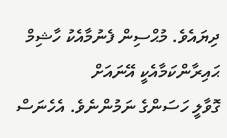ދިޔައެވެ. މުޙްސިން ފެނުމާއެކު ހާޝިމް ޙައިރާންކަމާއެކީ އޭނައަށް
ގޮވާލީ ހަސަންގެ ނަމުންނެވެ. އެހެނަސް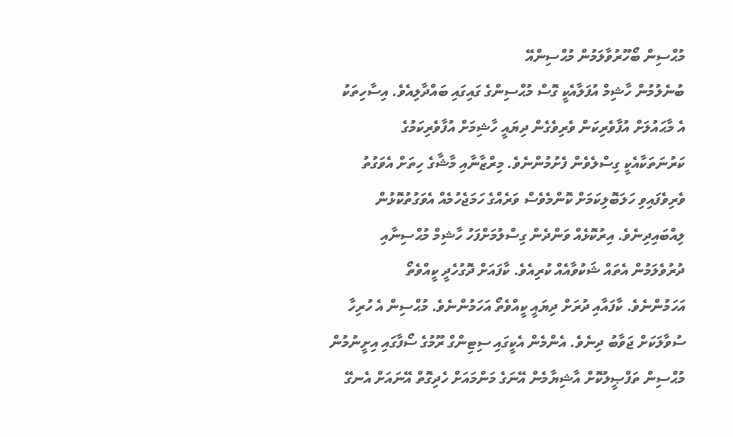މުޙްސިން ބޯހޫރުވާލަމުން މުޙްސިންއޭ
ބުނެލުމުން ހާޝިމް އުފަލާއެކީ ގޮސް މުޙްސިންގެ ގައިގައި ބައްދާލިއެވެ. އިސާހިތަކު
އެ މާޙައުލަށް އުފާވެރިކަން ވެރިވެގެން ދިޔައީ ހާޝިމަށް އުފާވެރިކަމުގެ
ކަރުނަތަކާއެކީ ގިސްލެވެން ފެށުމުންނެވެ. މިރްޒާނާއި މާޝާގެ ހިތަށް އެވަގުތު
ވެރިވެފައިވި ހަލަބޮލިކަމަށް ކޮންމެވެސް ވަރެއްގެ ހަމަޖެހުމެއް އެވަގުތުކޮޅުން
ލިއްބައިދިނެވެ. އިރުކޮޅެއް ވަންދެން ގިސްލުމަށްފަހު ހާޝިމް މުޙްސިނާއި
ދުރުވެލަމުން އެތައް ޝަކުވާއެއް ކުރިއެވެ. ކާފައަށް ދޮގުހެދީ ކީއްވެތޯ
އަހަމުންނެވެ. ކާފައާއި ދުރަށް ދިޔައީ ކީއްވެތޯ އަހަމުންނެވެ. މުޙްސިން އެ ހުރިހާ
ސުވާލަކަށް ޖަވާބު ދިނެވެ. އެންމެން އެކީގައި ސިޓިންގް ރޫމުގެ ސޯފާގައި އިށީނުމުން
މުޙްސިން ތަފްޞީލުކޮށް އާޝިޔާމެން އޭނަގެ މަންމައަށް ހެދިގޮތް އޭނައަށް އެނގޭ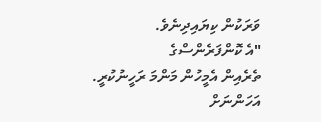ވަރަކުން ކިޔައިދިނެވެ.
"އެ ކޮންފަރެންސްގެ
ތެރެއިން އެމީހުން މަންމަ ރަހީނުކުރީ. އަހަންނަށް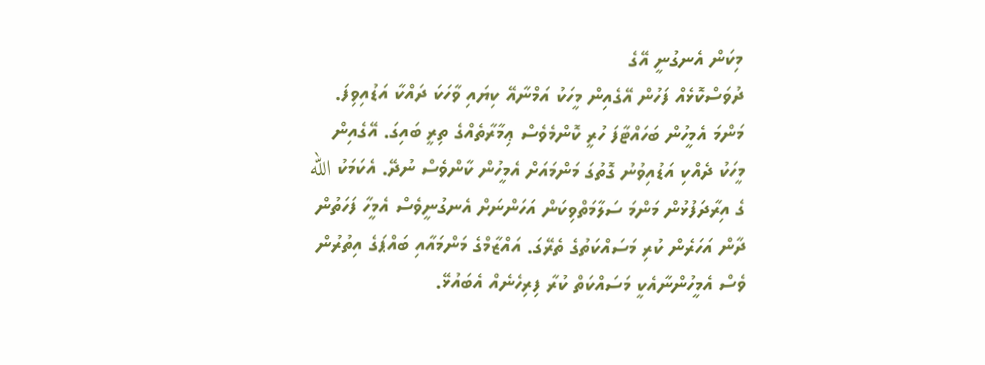މިކަން އެނގުނީ އޭގެ
ދުވަސްކޮޅެއް ފަހުން އޭގެއިން މީހަކު އަމްނާއޭ ކިޔައި ވާހަކަ ދައްކާ އަޑުއިވިފަ.
މަންމަ އެމީހުން ބަހައްޓާފަ ހުރީ ކޮންމެވެސް ޢިމާރާތެއްގެ ތިރީ ބައިގަ. އޭގެއިން
މީހަކު ދެއްކި އަޑުއިވުނު ގޮތުގަ މަންމައަށް އެމީހުން ކާންވެސް ނުދޭ. އެކަމަކު الله
ގެ އިރާދަފުޅުން މަންމަ ސަލާމަތްވިކަން އަހަންނަށް އެނގުނީވެސް އެމީހާ ފަހަތުން
ދާން އަހަރެން ކުރި މަސައްކަތުގެ ތެރޭގަ. އައްޒާމްގެ މަންމައާއި ބައްޕަގެ އިތުރުން
ވެސް އެމީހުންނާއެކީ މަސައްކަތް ކުރާ ފިރިހެނެއް އެބައުޅޭ.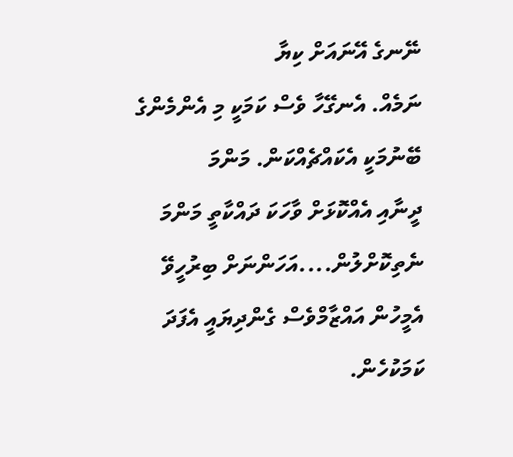ނޭނގެ އޭނައަށް ކިޔާ
ނަމެއް. އެނގޭހާ ވެސް ކަމަކީ މި އެންމެންގެ ބޭނުމަކީ އެކައްޗެއްކަން. މަންމަ
ދީނާއި އެއްކޮޅަށް ވާހަކަ ދައްކާތީ މަންމަ ނެތިކޮށްލުން....އަހަންނަށް ބިރުހީވޭ
އެމީހުން އައްޒާމްވެސް ގެންދިޔައީ އެފަދަ ކަމަކުހެން.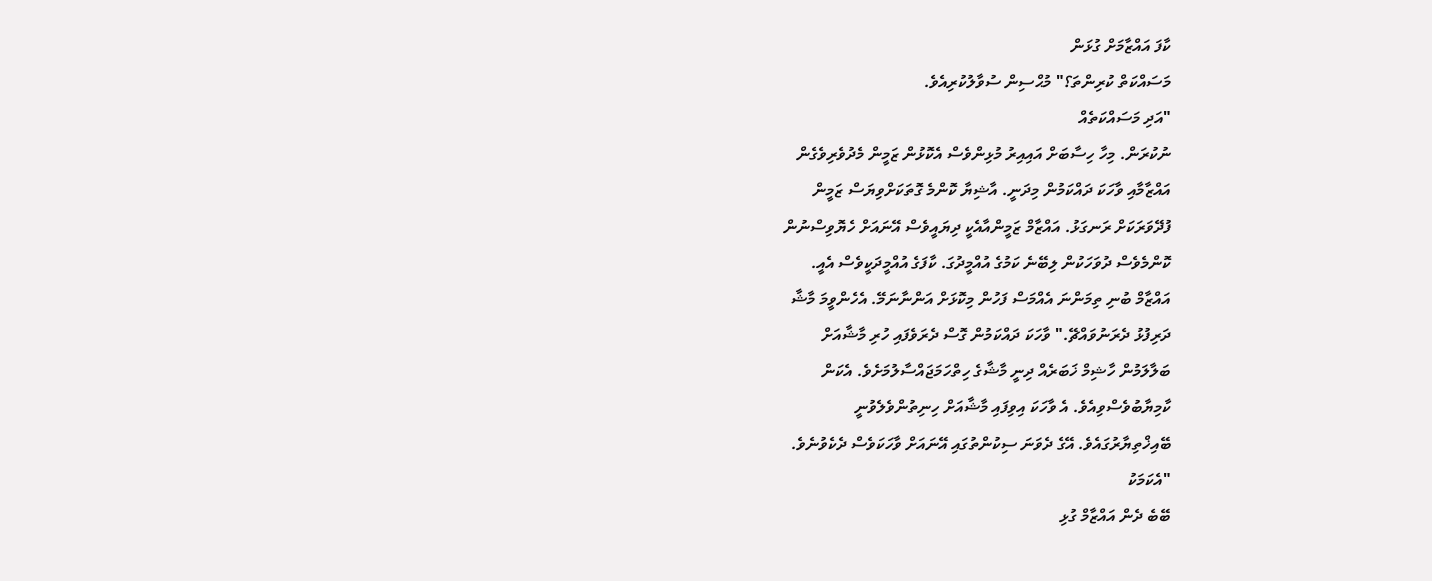ކާފަ އައްޒާމަށް ގުޅަން
މަސައްކަތް ކުރިންތަ؟" މުޙްސިން ސުވާލުކުރިއެވެ.
"އަދި މަސައްކަތެއް
ނުކުރަން. މިހާ ހިސާބަށް އައިއިރު މުޅިންވެސް އެކޮޅުން ޒަމީން މެދުވެރިވެގެން
އައްޒާމާއި ވާހަކަ ދައްކަމުން މިދަނީ. އާޝިޔާ ކޮންމެ ގޮތަކަށްވިޔަސް ޒަމީން
ފުދޭވަރަކަށް ރަނގަޅު. އައްޒާމް ޒަމީންއާއެކީ ދިޔައީވެސް އޭނައަށް ހެޔޮވިސްނުން
ކޮންމެވެސް ދުވަހަކުން ލިބޭނެ ކަމުގެ އުއްމީދުގަ. ކާފަގެ އުއްމީދަކީވެސް އެއީ.
އައްޒާމް ބުނި ތިމަންނަ އެއްމަސް ފަހުން މިކޮޅަށް އަންނާނަމޭ. އެހެންވީމަ މާޝާ
ދަރިފުޅު ދެރަނުވައްޗޭ." ވާހަކަ ދައްކަމުން ގޮސް ދެރަވެފައި ހުރި މާޝާއަށް
ބަލާލަމުން ހާޝިމް ޚަބަރެއް ދިނީ މާޝާގެ ހިތްހަމަޖައްސާލުމަށެވެ. އެކަން
ކާމިޔާބުވެސްވިއެވެ. އެ ވާހަކަ އިވިފައި މާޝާއަށް ހިނިތުންވެލެވުނީ
ބޭއިޚްތިޔާރުގައެވެ. އޭގެ ދެވަނަ ސިކުންތުގައި އޭނައަށް ވާހަކަވެސް ދެކެވުނެވެ.
"އެކަމަކު
ބޭބެ ދެން އައްޒާމް ގުޅި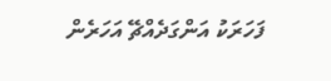ފަހަރަކު އަންގަދެއްޗޭ އަހަރެން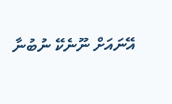އޭނައަށް ނޫނެކޭ ނުބުނާ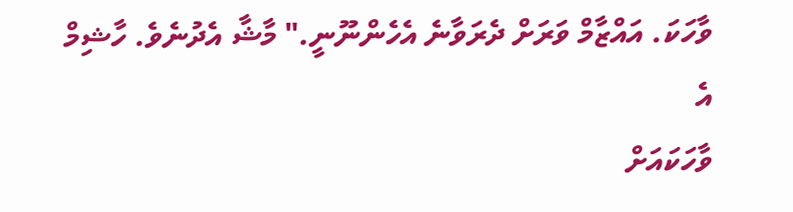ވާހަކަ. އައްޒާމް ވަރަށް ދެރަވާނެ އެހެންނޫނީ." މާޝާ އެދުނެވެ. ހާޝިމް އެ
ވާހަކައަށް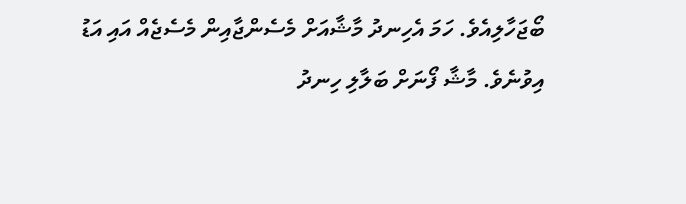ބޯޖަހާލިއެވެ. ހަމަ އެހިނދު މާޝާއަށް މެސެންޖާއިން މެސެޖެއް އައި އަޑު
އިވުނެވެ. މާޝާ ފޯނަށް ބަލާލި ހިނދު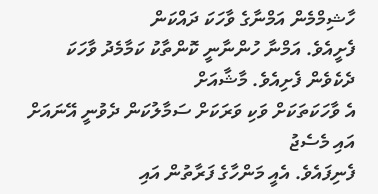ހާޝިމްމެން އަމްނާގެ ވާހަކަ ދައްކަން
ފެށީއެވެ. އަމްނާ ހުންނާނީ ކޮންތާކު ކަމާމެދު ވާހަކަ ދެކެވެން ފެށިއެވެ. މާޝާއަށް
އެ ވާހަކަތަކަށް ވަކި ވަރަކަށް ސަމާލުކަން ދެވުނީ އޭނައަށް އައި މެސެޖު
ފެނިފައެވެ. އެއީ މަންހާގެ ފަރާތުން އައި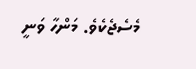މެސެޖެކެވެ. މަންހާ ވަނީ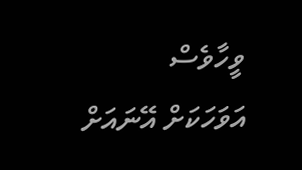ވީހާވެސް
އަވަހަކަށް އޭނައަށް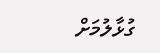ގުޅާލުމަށް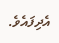އެދިފައެވެ.